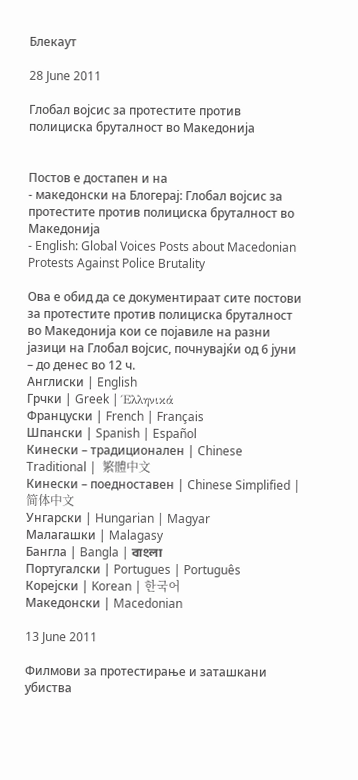Блекаут

28 June 2011

Глобал војсис за протестите против полициска бруталност во Македонија


Постов е достапен и на
- македонски на Блогерај: Глобал војсис за протестите против полициска бруталност во Македонија
- English: Global Voices Posts about Macedonian Protests Against Police Brutality

Ова е обид да се документираат сите постови за протестите против полициска бруталност во Македонија кои се појавиле на разни јазици на Глобал војсис, почнувајќи од 6 јуни – до денес во 12 ч.
Англиски | English
Грчки | Greek | Έλληνικά
Француски | French | Français
Шпански | Spanish | Español
Кинески – традиционален | Chinese Traditional |  繁體中文
Кинески – поедноставен | Chinese Simplified | 简体中文
Унгарски | Hungarian | Magyar
Малагашки | Malagasy
Бангла | Bangla | বাংলা
Португалски | Portugues | Português
Корејски | Korean | 한국어
Македонски | Macedonian

13 June 2011

Филмови за протестирање и заташкани убиства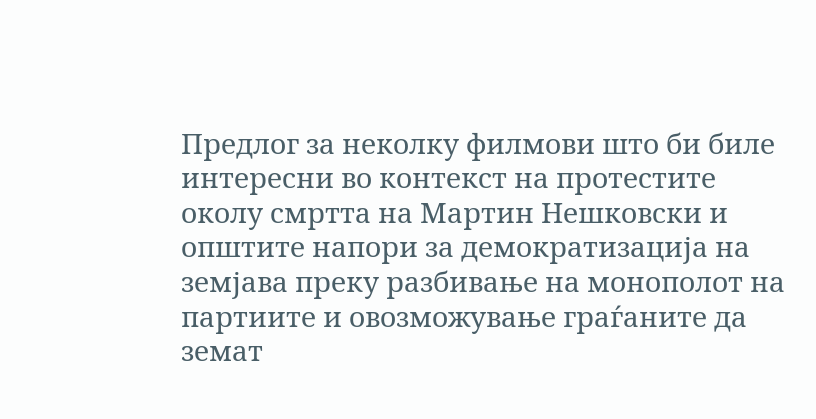Предлог за неколку филмови што би биле интересни во контекст на протестите околу смртта на Мартин Нешковски и општите напори за демократизација на земјава преку разбивање на монополот на партиите и овозможување граѓаните да земат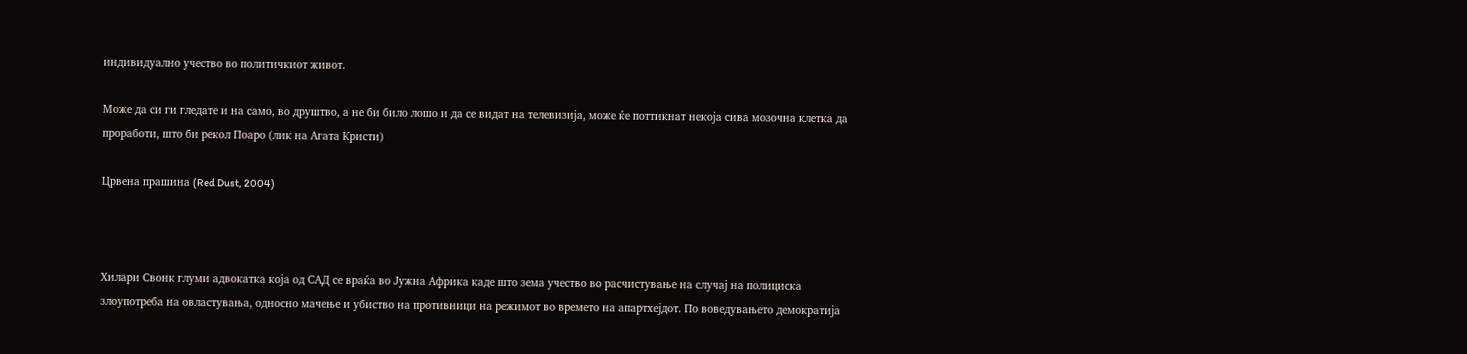индивидуално учество во политичкиот живот.

Може да си ги гледате и на само, во друштво, а не би било лошо и да се видат на телевизија, може ќе поттикнат некоја сива мозочна клетка да проработи, што би рекол Поаро (лик на Агата Кристи)

Црвена прашина (Red Dust, 2004)



Хилари Свонк глуми адвокатка која од САД се враќа во Јужна Африка каде што зема учество во расчистување на случај на полициска злоупотреба на овластувања, односно мачење и убиство на противници на режимот во времето на апартхејдот. По воведувањето демократија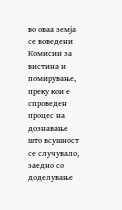во оваа земја се воведени Комисии за вистина и помирување, преку кои е спроведен процес на дознавање што всушност се случувало, заедно со доделување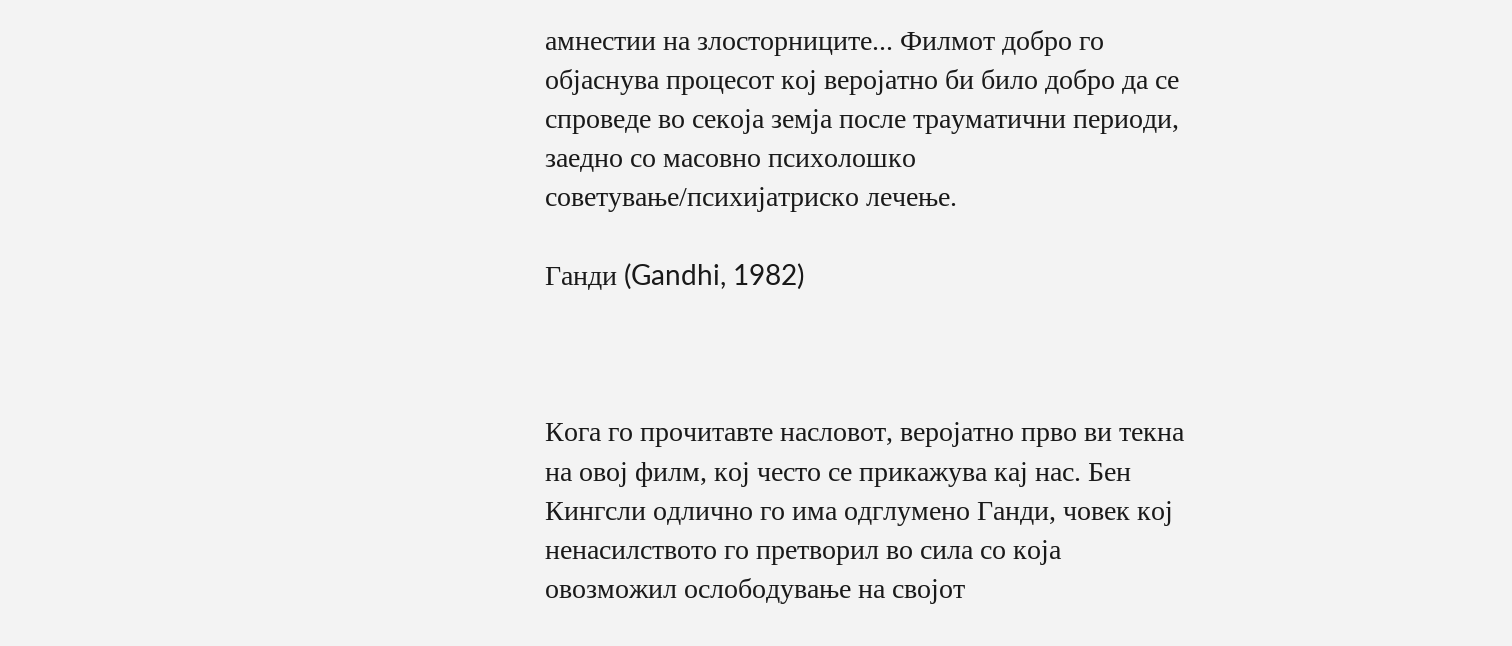амнестии на злосторниците... Филмот добро го објаснува процесот кој веројатно би било добро да се спроведе во секоја земја после трауматични периоди, заедно со масовно психолошко советување/психијатриско лечење.

Ганди (Gandhi, 1982)



Кога го прочитавте насловот, веројатно прво ви текна на овој филм, кој често се прикажува кај нас. Бен Кингсли одлично го има одглумено Ганди, човек кој ненасилството го претворил во сила со која овозможил ослободување на својот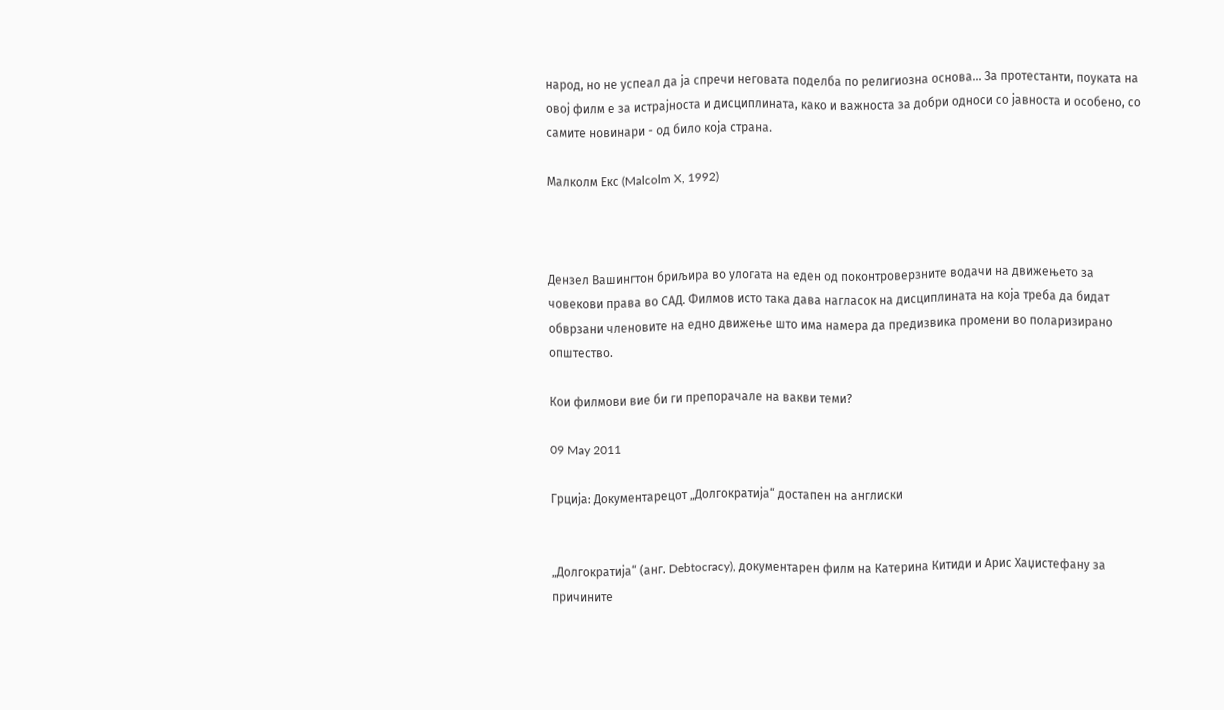народ, но не успеал да ја спречи неговата поделба по религиозна основа... За протестанти, поуката на овој филм е за истрајноста и дисциплината, како и важноста за добри односи со јавноста и особено, со самите новинари - од било која страна.

Малколм Екс (Malcolm X, 1992)



Дензел Вашингтон бриљира во улогата на еден од поконтроверзните водачи на движењето за човекови права во САД. Филмов исто така дава нагласок на дисциплината на која треба да бидат обврзани членовите на едно движење што има намера да предизвика промени во поларизирано општество.

Кои филмови вие би ги препорачале на вакви теми?

09 May 2011

Грција: Документарецот „Долгократија“ достапен на англиски


„Долгократија“ (анг. Debtocracy), документарен филм на Катерина Китиди и Арис Хаџистефану за причините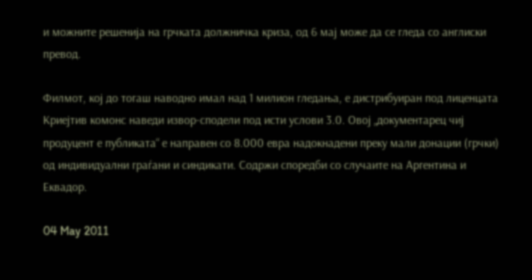и можните решенија на грчката должничка криза, од 6 мај може да се гледа со англиски превод.

Филмот, кој до тогаш наводно имал над 1 милион гледања, е дистрибуиран под лиценцата Криејтив комонс наведи извор-сподели под исти услови 3.0. Овој „документарец чиј продуцент е публиката“ е направен со 8.000 евра надокнадени преку мали донации (грчки) од индивидуални граѓани и синдикати. Содржи споредби со случаите на Аргентина и Еквадор.

04 May 2011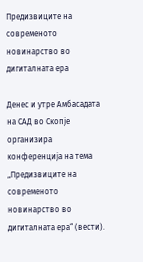Предизвиците на современото новинарство во дигиталната ера

Денес и утре Амбасадата на САД во Скопје организира конференција на тема „Предизвиците на современото новинарство во дигиталната ера“ (вести).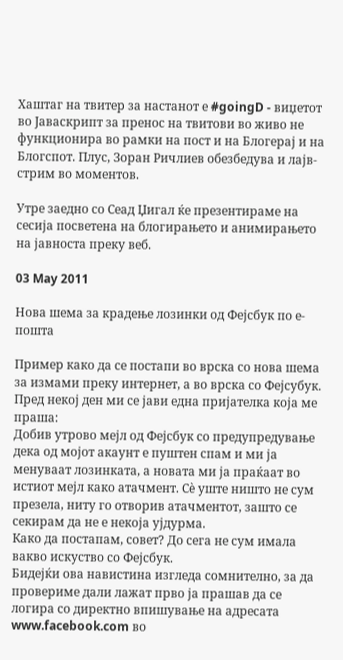Хаштаг на твитер за настанот е #goingD - виџетот во Јаваскрипт за пренос на твитови во живо не функционира во рамки на пост и на Блогерај и на Блогспот. Плус, Зоран Ричлиев обезбедува и лајв-стрим во моментов.

Утре заедно со Сеад Џигал ќе презентираме на сесија посветена на блогирањето и анимирањето на јавноста преку веб.

03 May 2011

Нова шема за крадење лозинки од Фејсбук по е-пошта

Пример како да се постапи во врска со нова шема за измами преку интернет, а во врска со Фејсубук.
Пред некој ден ми се јави една пријателка која ме праша:
Добив утрово мејл од Фејсбук со предупредување дека од мојот акаунт е пуштен спам и ми ја менуваат лозинката, а новата ми ја праќаат во истиот мејл како атачмент. Сè уште ништо не сум презела, ниту го отворив атачментот, зашто се секирам да не е некоја ујдурма.
Како да постапам, совет? До сега не сум имала вакво искуство со Фејсбук.
Бидејќи ова навистина изгледа сомнително, за да провериме дали лажат прво ја прашав да се логира со директно впишување на адресата www.facebook.com во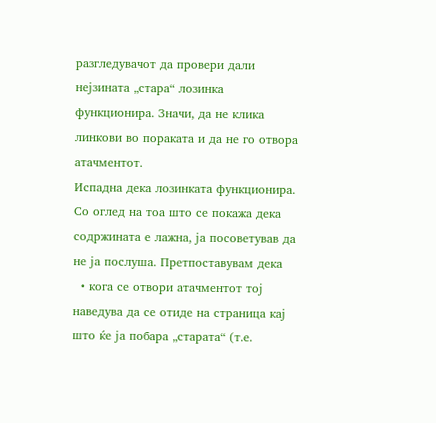разгледувачот да провери дали нејзината „стара“ лозинка функционира. Значи, да не клика линкови во пораката и да не го отвора атачментот.
Испадна дека лозинката функционира. Со оглед на тоа што се покажа дека содржината е лажна, ја посоветував да не ја послуша. Претпоставувам дека
  • кога се отвори атачментот тој наведува да се отиде на страница кај што ќе ја побара „старата“ (т.е.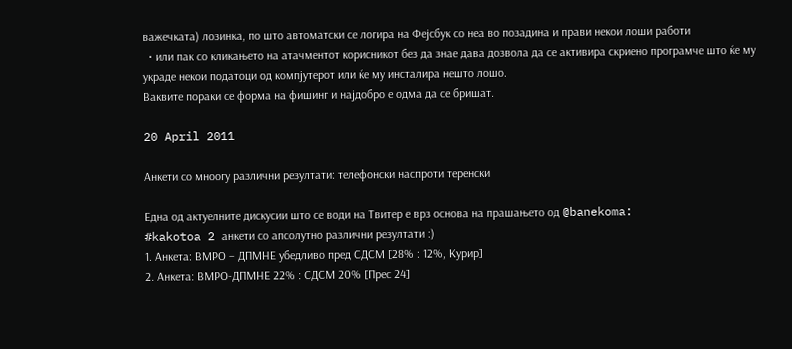важечката) лозинка, по што автоматски се логира на Фејсбук со неа во позадина и прави некои лоши работи
  • или пак со кликањето на атачментот корисникот без да знае дава дозвола да се активира скриено програмче што ќе му украде некои податоци од компјутерот или ќе му инсталира нешто лошо.
Ваквите пораки се форма на фишинг и најдобро е одма да се бришат.

20 April 2011

Анкети со мноогу различни резултати: телефонски наспроти теренски

Една од актуелните дискусии што се води на Твитер е врз основа на прашањето од @banekoma:
#kakotoa 2 анкети со апсолутно различни резултати :)
1. Анкета: ВМРО – ДПМНЕ убедливо пред СДСМ [28% : 12%, Курир]
2. Анкета: ВМРО-ДПМНЕ 22% : СДСМ 20% [Прес 24]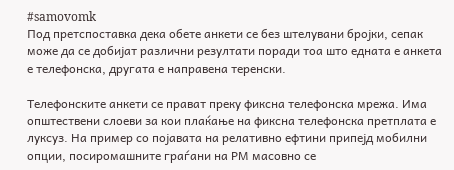#samovomk
Под претспоставка дека обете анкети се без штелувани бројки, сепак може да се добијат различни резултати поради тоа што едната е анкета е телефонска, другата е направена теренски.

Телефонските анкети се прават преку фиксна телефонска мрежа. Има општествени слоеви за кои плаќање на фиксна телефонска претплата е луксуз. На пример со појавата на релативно ефтини припејд мобилни опции, посиромашните граѓани на РМ масовно се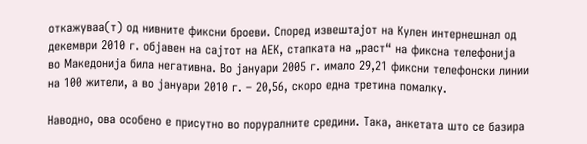откажуваа(т) од нивните фиксни броеви. Според извештајот на Кулен интернешнал од декември 2010 г. објавен на сајтот на АЕК, стапката на „раст“ на фиксна телефонија во Македонија била негативна. Во јануари 2005 г. имало 29,21 фиксни телефонски линии на 100 жители, а во јануари 2010 г. – 20,56, скоро една третина помалку.

Наводно, ова особено е присутно во поруралните средини. Така, анкетата што се базира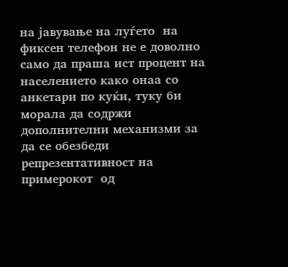на јавување на луѓето  на фиксен телефон не е доволно само да праша ист процент на населението како онаа со анкетари по куќи, туку би морала да содржи дополнителни механизми за да се обезбеди репрезентативност на примерокот  од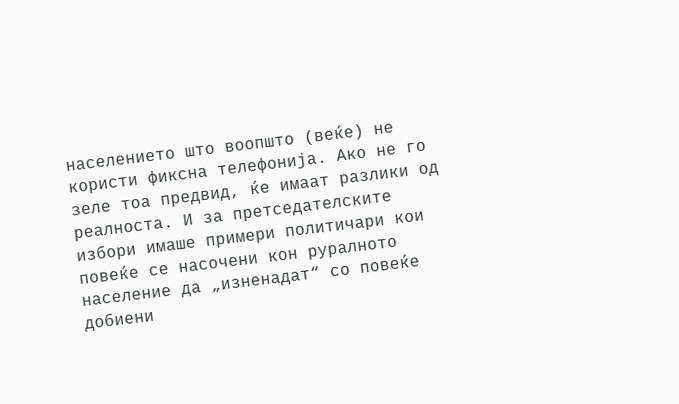населението што воопшто (веќе) не користи фиксна телефонија. Ако не го зеле тоа предвид, ќе имаат разлики од реалноста. И за претседателските избори имаше примери политичари кои повеќе се насочени кон руралното население да „изненадат“ со повеќе добиени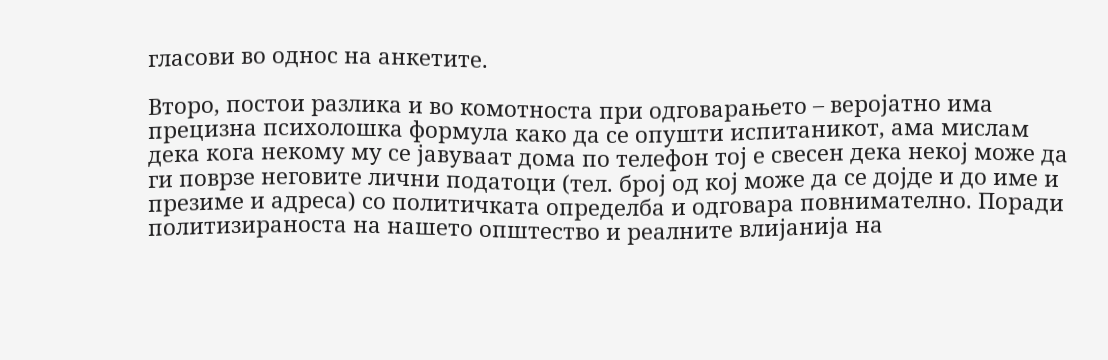гласови во однос на анкетите.

Второ, постои разлика и во комотноста при одговарањето – веројатно има прецизна психолошка формула како да се опушти испитаникот, ама мислам дека кога некому му се јавуваат дома по телефон тој е свесен дека некој може да ги поврзе неговите лични податоци (тел. број од кој може да се дојде и до име и презиме и адреса) со политичката определба и одговара повнимателно. Поради политизираноста на нашето општество и реалните влијанија на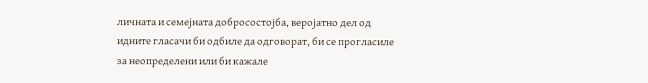личната и семејната добросостојба, веројатно дел од идните гласачи би одбиле да одговорат, би се прогласиле за неопределени или би кажале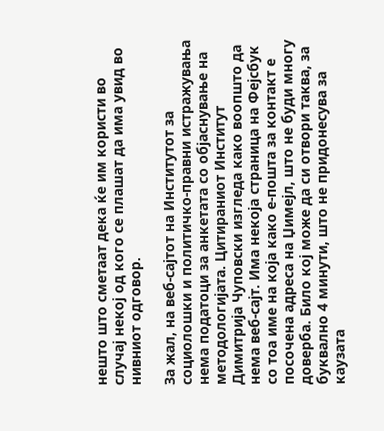нешто што сметаат дека ќе им користи во случај некој од кого се плашат да има увид во нивниот одговор.

За жал, на веб-сајтот на Институтот за социолошки и политичко-правни истражувања нема податоци за анкетата со објаснување на методологијата. Цитираниот Институт Димитрија Чуповски изгледа како воопшто да нема веб-сајт. Има некоја страница на Фејсбук со тоа име на која како е-пошта за контакт е посочена адреса на Џимејл, што не буди многу доверба. Било кој може да си отвори таква, за буквално 4 минути, што не придонесува за каузата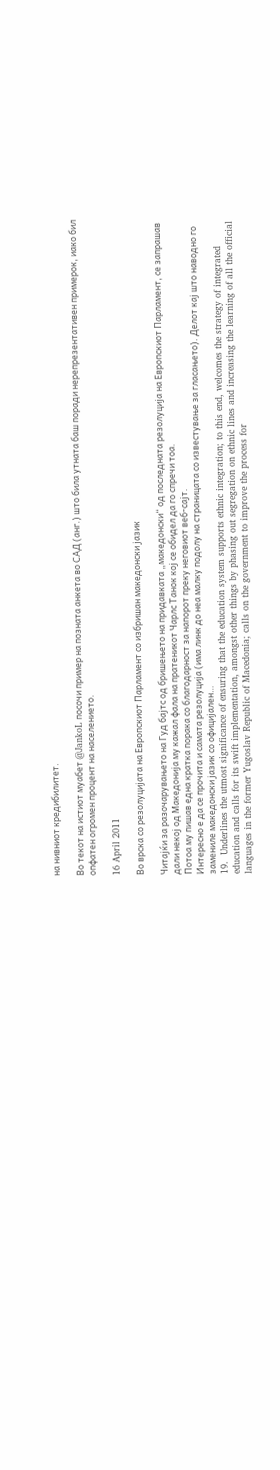на нивниот кредибилитет.

Во текот на истиот муабет @JankoL посочи пример на позната анкета во САД (анг.) што била утната баш поради нерепрезентативен примерок, иако бил опфатен огромен процент на населението.

16 April 2011

Во врска со резолуцијата на Европскиот Парламент со избришан македонски јазик

Читајќи за разочарувањето на Гуд бајтс од бришењето на придавката „македонски“ од последната резолуција на Европскиот Парламент, се запрашав дали некој од Македонија му кажал фала на пратеникот Чарлс Танок кој се обидел да го спречи тоа.
Потоа му пишав една кратка порака со благодарност за напорот преку неговиот веб-сајт.
Интересно е да се прочита и самата резолуција (има линк до неа малку подолу на страницата со известување за гласањето). Делот кај што наводно го замениле македонски јазик со официјален…
19.  Underlines the utmost significance of ensuring that the education system supports ethnic integration; to this end, welcomes the strategy of integrated education and calls for its swift implementation, amongst other things by phasing out segregation on ethnic lines and increasing the learning of all the official languages in the former Yugoslav Republic of Macedonia; calls on the government to improve the process for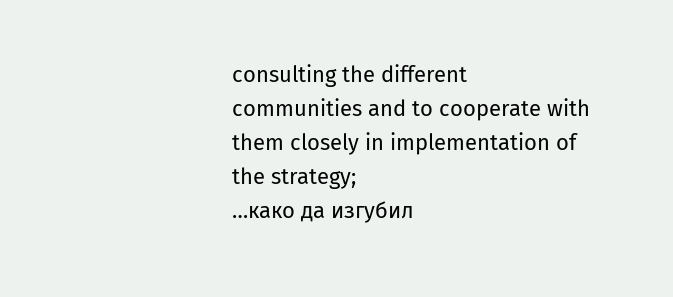consulting the different communities and to cooperate with them closely in implementation of the strategy;
…како да изгубил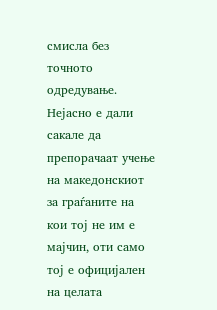смисла без точното одредување. Нејасно е дали сакале да препорачаат учење на македонскиот за граѓаните на кои тој не им е мајчин, оти само тој е официјален на целата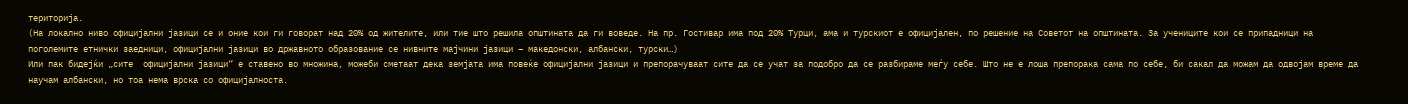територија.
(На локално ниво официјални јазици се и оние кои ги говорат над 20% од жителите, или тие што решила општината да ги воведе. На пр. Гостивар има под 20% Турци, ама и турскиот е официјален, по решение на Советот на општината. За учениците кои се припадници на поголемите етнички заедници, официјални јазици во државното образование се нивните мајчини јазици – македонски, албански, турски…)
Или пак бидејќи „сите  официјални јазици“ е ставено во множина, можеби сметаат дека земјата има повеќе официјални јазици и препорачуваат сите да се учат за подобро да се разбираме меѓу себе. Што не е лоша препорака сама по себе, би сакал да можам да одвојам време да научам албански, но тоа нема врска со официјалноста.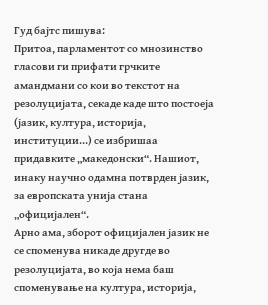Гуд бајтс пишува:
Притоа, парламентот со мнозинство гласови ги прифати грчките амандмани со кои во текстот на резолуцијата, секаде каде што постоеја (јазик, култура, историја, институции…) се избришаа придавките „македонски“. Нашиот, инаку научно одамна потврден јазик, за европската унија стана „официјален“.
Арно ама, зборот официјален јазик не се споменува никаде другде во резолуцијата, во која нема баш споменување на култура, историја,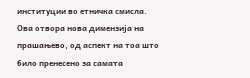институции во етничка смисла. Ова отвора нова димензија на прашањево, од аспект на тоа што било пренесено за самата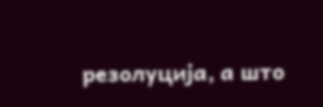резолуција, а што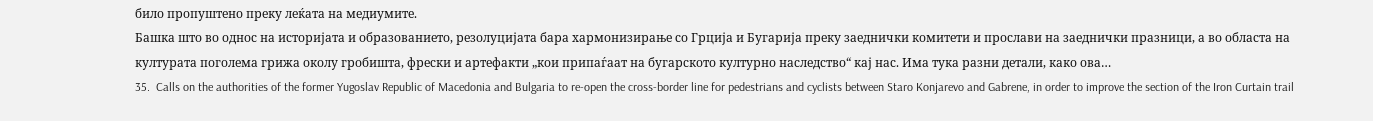било пропуштено преку леќата на медиумите.
Башка што во однос на историјата и образованието, резолуцијата бара хармонизирање со Грција и Бугарија преку заеднички комитети и прослави на заеднички празници, а во областа на културата поголема грижа околу гробишта, фрески и артефакти „кои припаѓаат на бугарското културно наследство“ кај нас. Има тука разни детали, како ова…
35.  Calls on the authorities of the former Yugoslav Republic of Macedonia and Bulgaria to re-open the cross-border line for pedestrians and cyclists between Staro Konjarevo and Gabrene, in order to improve the section of the Iron Curtain trail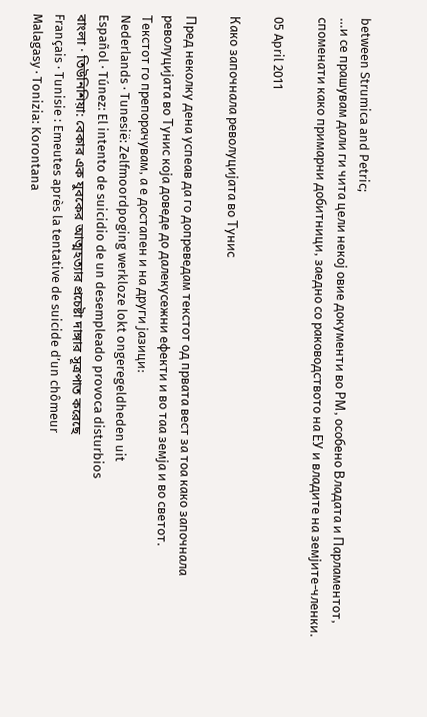between Strumica and Petric;
…и се прашувам дали ги чита цели некој овие документи во РМ, особено Владата и Парламентот, споменати како примарни добитници, заедно со раководството на ЕУ и владите на земјите-членки.

05 April 2011

Како започнала револуцијата во Тунис

Пред неколку дена успеав да го допреведам текстот од првата вест за тоа како започнала револуцијата во Тунис која доведе до далекусежни ефекти и во таа земја и во светот.
Текстот го препорачувам, а е достапен и на други јазици:
Nederlands · Tunesië: Zelfmoordpoging werkloze lokt ongeregeldheden uit
Español · Túnez: El intento de suicidio de un desempleado provoca disturbios
বাংলা · তিউনিশিয়া: বেকার এক যুবকের আত্মহত্যার প্রচেষ্টা দাঙ্গার সূত্রপাত করেছে
Français · Tunisie : Emeutes après la tentative de suicide d’un chômeur
Malagasy · Tonizia: Korontana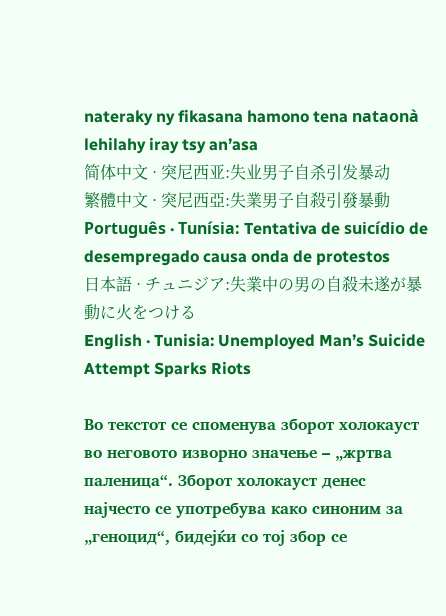nateraky ny fikasana hamono tena nataonà lehilahy iray tsy an’asa
简体中文 · 突尼西亚:失业男子自杀引发暴动
繁體中文 · 突尼西亞:失業男子自殺引發暴動
Português · Tunísia: Tentativa de suicídio de desempregado causa onda de protestos
日本語 · チュニジア:失業中の男の自殺未遂が暴動に火をつける
English · Tunisia: Unemployed Man’s Suicide Attempt Sparks Riots

Во текстот се споменува зборот холокауст во неговото изворно значење – „жртва паленица“. Зборот холокауст денес најчесто се употребува како синоним за „геноцид“, бидејќи со тој збор се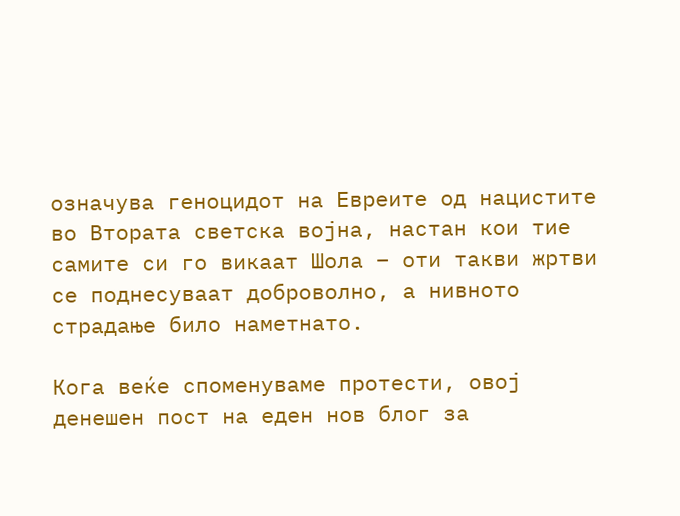означува геноцидот на Евреите од нацистите во Втората светска војна, настан кои тие самите си го викаат Шола – оти такви жртви се поднесуваат доброволно, а нивното страдање било наметнато.

Кога веќе споменуваме протести, овој денешен пост на еден нов блог за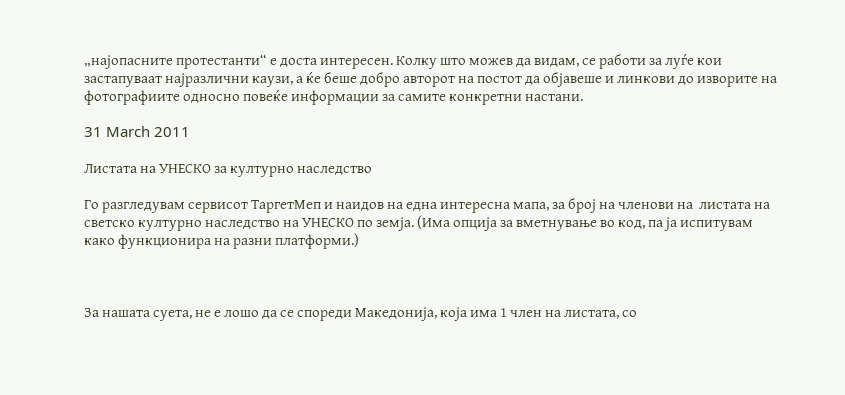„најопасните протестанти“ е доста интересен. Колку што можев да видам, се работи за луѓе кои застапуваат најразлични каузи, а ќе беше добро авторот на постот да објавеше и линкови до изворите на фотографиите односно повеќе информации за самите конкретни настани.

31 March 2011

Листата на УНЕСКО за културно наследство

Го разгледувам сервисот ТаргетМеп и наидов на една интересна мапа, за број на членови на  листата на светско културно наследство на УНЕСКО по земја. (Има опција за вметнување во код, па ја испитувам како функционира на разни платформи.)



За нашата суета, не е лошо да се спореди Мaкедонија, која има 1 член на листата, со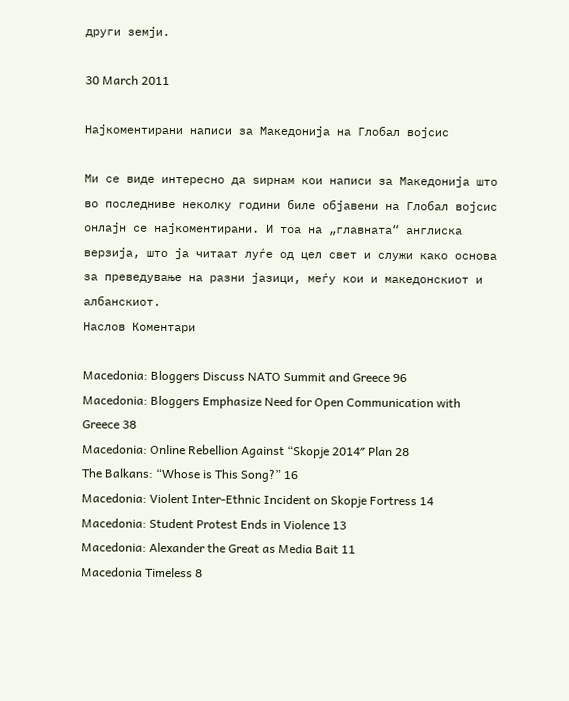други земји.

30 March 2011

Најкоментирани написи за Македонија на Глобал војсис

Ми се виде интересно да ѕирнам кои написи за Македонија што во последниве неколку години биле објавени на Глобал војсис онлајн се најкоментирани. И тоа на „главната“ англиска верзија, што ја читаат луѓе од цел свет и служи како основа за преведување на разни јазици, меѓу кои и македонскиот и албанскиот.
Наслов Коментари

Macedonia: Bloggers Discuss NATO Summit and Greece 96
Macedonia: Bloggers Emphasize Need for Open Communication with Greece 38
Macedonia: Online Rebellion Against “Skopje 2014″ Plan 28
The Balkans: “Whose is This Song?” 16
Macedonia: Violent Inter-Ethnic Incident on Skopje Fortress 14
Macedonia: Student Protest Ends in Violence 13
Macedonia: Alexander the Great as Media Bait 11
Macedonia Timeless 8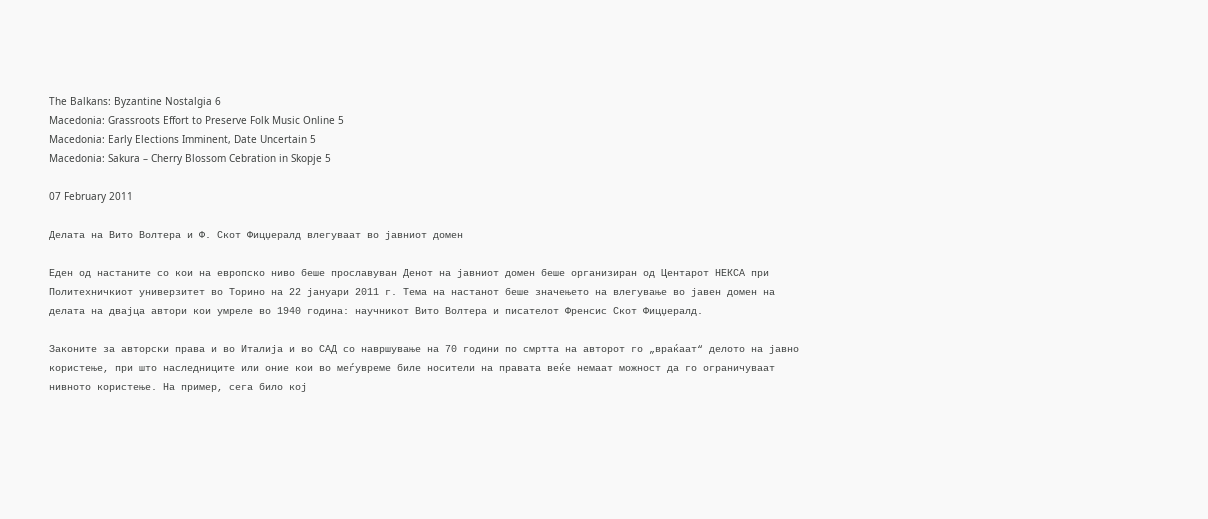The Balkans: Byzantine Nostalgia 6
Macedonia: Grassroots Effort to Preserve Folk Music Online 5
Macedonia: Early Elections Imminent, Date Uncertain 5
Macedonia: Sakura – Cherry Blossom Cebration in Skopje 5

07 February 2011

Делата на Вито Волтера и Ф. Скот Фицџералд влегуваат во јавниот домен

Еден од настаните со кои на европско ниво беше прославуван Денот на јавниот домен беше организиран од Центарот НЕКСА при Политехничкиот универзитет во Торино на 22 јануари 2011 г. Тема на настанот беше значењето на влегување во jавен домен на делата на двајца автори кои умреле во 1940 година: научникот Вито Волтера и писателот Френсис Скот Фицџералд.

Законите за авторски права и во Италија и во САД со навршување на 70 години по смртта на авторот го „враќаат“ делото на јавно користење, при што наследниците или оние кои во меѓувреме биле носители на правата веќе немаат можност да го ограничуваат нивното користење. На пример, сега било кој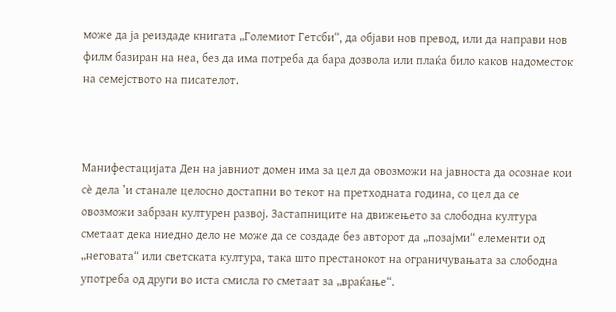може да ја реиздаде книгата „Големиот Гетсби“, да објави нов превод, или да направи нов филм базиран на неа, без да има потреба да бара дозвола или плаќа било каков надоместок на семејството на писателот.



Манифестацијата Ден на јавниот домен има за цел да овозможи на јавноста да осознае кои сè дела ’и станале целосно достапни во текот на претходната година, со цел да се овозможи забрзан културен развој. Застапниците на движењето за слободна култура сметаат дека ниедно дело не може да се создаде без авторот да „позајми“ елементи од „неговата“ или светската култура, така што престанокот на ограничувањата за слободна употреба од други во иста смисла го сметаат за „враќање“.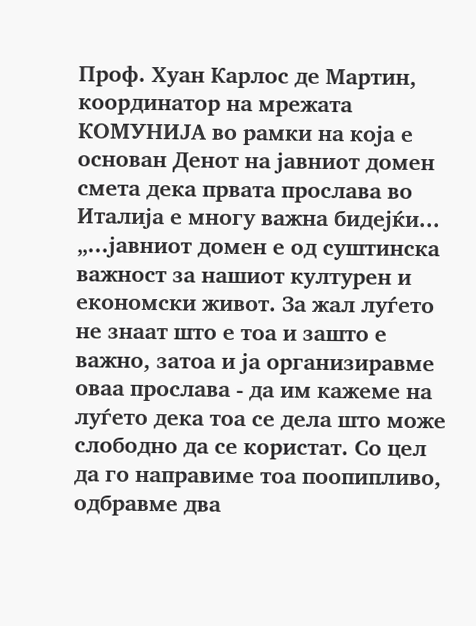Проф. Хуан Карлос де Мартин, координатор на мрежата КОМУНИЈА во рамки на која е основан Денот на јавниот домен смета дека првата прослава во Италија е многу важна бидејќи...
„...јавниот домен е од суштинска важност за нашиот културен и економски живот. За жал луѓето не знаат што е тоа и зашто е важно, затоа и ја организиравме оваа прослава - да им кажеме на луѓето дека тоа се дела што може слободно да се користат. Со цел да го направиме тоа поопипливо, одбравме два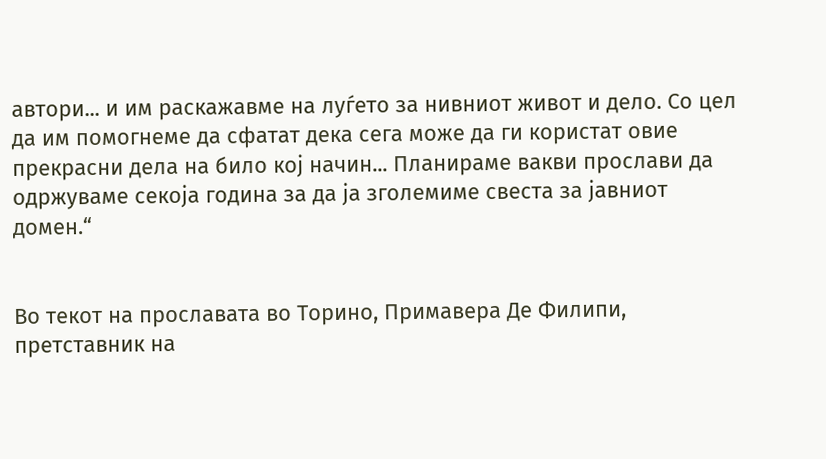автори... и им раскажавме на луѓето за нивниот живот и дело. Со цел да им помогнеме да сфатат дека сега може да ги користат овие прекрасни дела на било кој начин... Планираме вакви прослави да одржуваме секоја година за да ја зголемиме свеста за јавниот домен.“


Во текот на прославата во Торино, Примавера Де Филипи, претставник на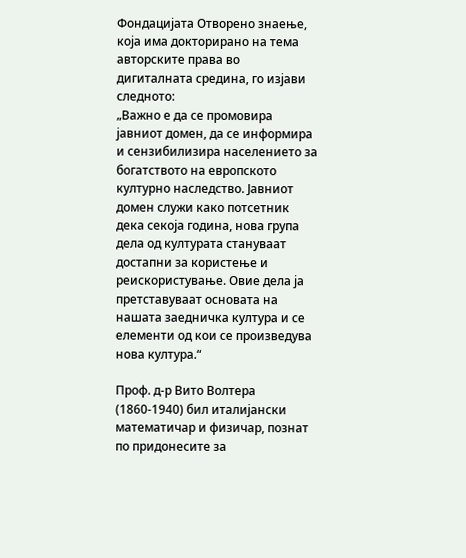Фондацијата Отворено знаење, која има докторирано на тема авторските права во дигиталната средина, го изјави следното:
„Важно е да се промовира јавниот домен, да се информира и сензибилизира населението за богатството на европското културно наследство. Јавниот домен служи како потсетник дека секоја година, нова група дела од културата стануваат достапни за користење и реискористување. Овие дела ја претставуваат основата на нашата заедничка култура и се елементи од кои се произведува нова култура.“

Проф. д-р Вито Волтера (1860-1940) бил италијански математичар и физичар, познат по придонесите за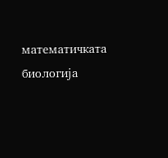математичката биологија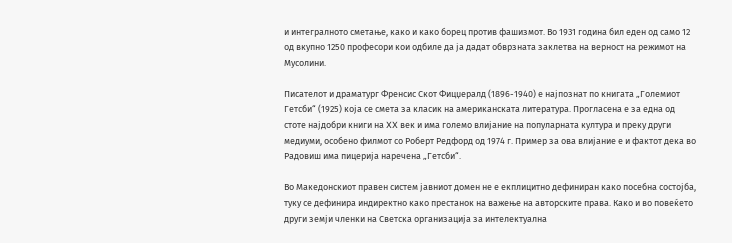и интегралното сметање, како и како борец против фашизмот. Во 1931 година бил еден од само 12 од вкупно 1250 професори кои одбиле да ја дадат обврзната заклетва на верност на режимот на Мусолини.

Писателот и драматург Френсис Скот Фицџералд (1896-1940) е најпознат по книгата „Големиот Гетсби“ (1925) која се смета за класик на американската литература. Прогласена е за една од стоте најдобри книги на XX век и има големо влијание на популарната култура и преку други медиуми, особено филмот со Роберт Редфорд од 1974 г. Пример за ова влијание е и фактот дека во Радовиш има пицерија наречена „Гетсби“.

Во Македонскиот правен систем јавниот домен не е екплицитно дефиниран како посебна состојба, туку се дефинира индиректно како престанок на важење на авторските права. Како и во повеќето други земји членки на Светска организација за интелектуална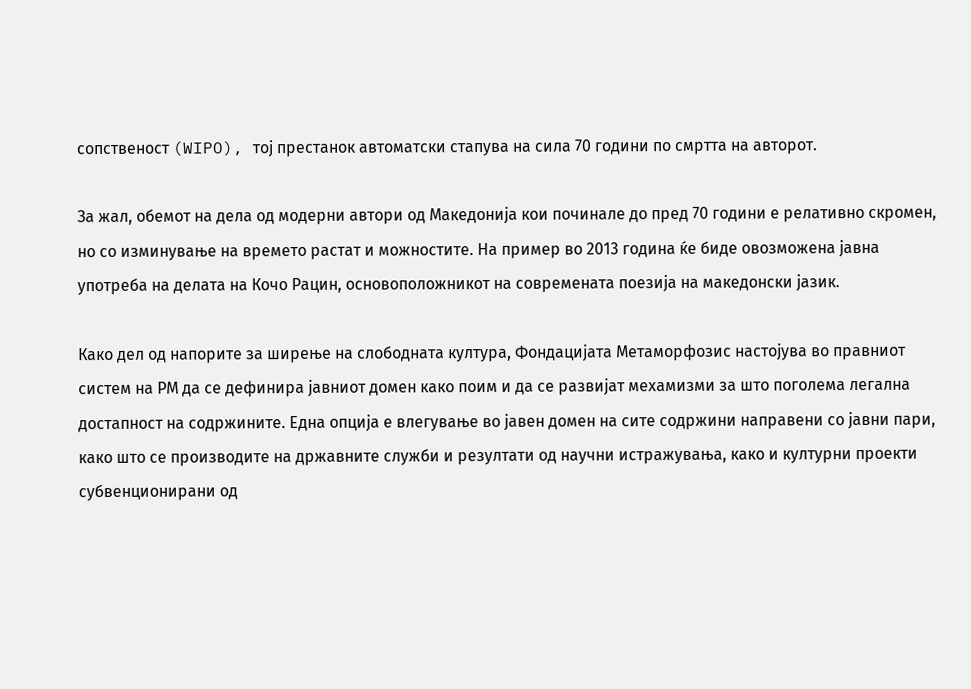сопственост (WIPO), тој престанок автоматски стапува на сила 70 години по смртта на авторот.

За жал, обемот на дела од модерни автори од Македонија кои починале до пред 70 години е релативно скромен, но со изминување на времето растат и можностите. На пример во 2013 година ќе биде овозможена јавна употреба на делата на Кочо Рацин, основоположникот на современата поезија на македонски јазик.

Како дел од напорите за ширење на слободната култура, Фондацијата Метаморфозис настојува во правниот систем на РМ да се дефинира јавниот домен како поим и да се развијат мехамизми за што поголема легална достапност на содржините. Една опција е влегување во јавен домен на сите содржини направени со јавни пари, како што се производите на државните служби и резултати од научни истражувања, како и културни проекти субвенционирани од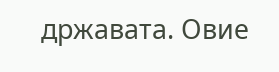државата. Овие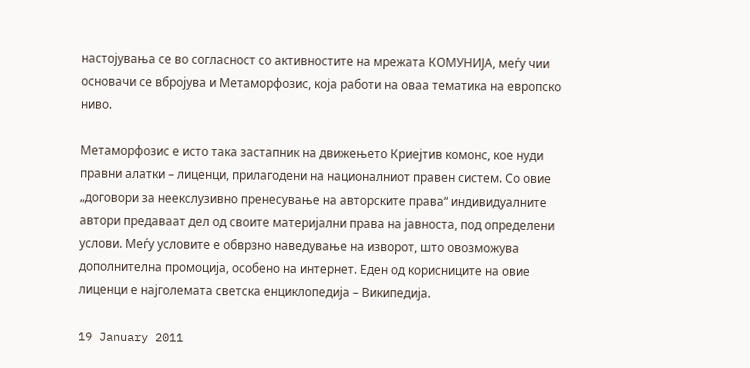настојувања се во согласност со активностите на мрежата КОМУНИЈА, меѓу чии основачи се вбројува и Метаморфозис, која работи на оваа тематика на европско ниво.

Метаморфозис е исто така застапник на движењето Криејтив комонс, кое нуди правни алатки – лиценци, прилагодени на националниот правен систем. Со овие „договори за неекслузивно пренесување на авторските права“ индивидуалните автори предаваат дел од своите материјални права на јавноста, под определени услови. Меѓу условите е обврзно наведување на изворот, што овозможува дополнителна промоција, особено на интернет. Еден од корисниците на овие лиценци е најголемата светска енциклопедија – Википедија.

19 January 2011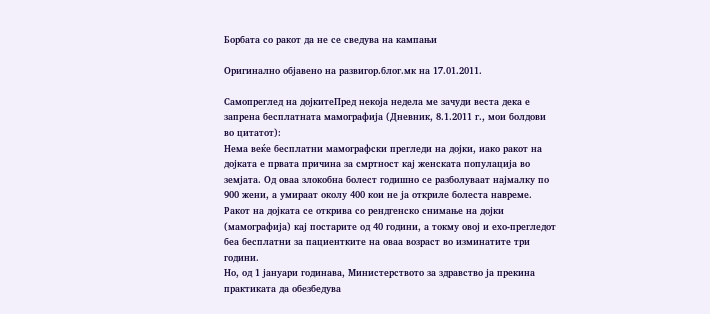Борбата со ракот да не се сведува на кампањи

Оригинално објавено на развигор.блог.мк на 17.01.2011.

Самопреглед на дојкитеПред некоја недела ме зачуди веста дека е запрена бесплатната мамографија (Дневник, 8.1.2011 г., мои болдови во цитатот):
Нема веќе бесплатни мамографски прегледи на дојки, иако ракот на дојката е првата причина за смртност кај женската популација во земјата. Од оваа злокобна болест годишно се разболуваат најмалку по 900 жени, а умираат околу 400 кои не ја откриле болеста навреме. Ракот на дојката се открива со рендгенско снимање на дојки (мамографија) кај постарите од 40 години, а токму овој и ехо-прегледот беа бесплатни за пациентките на оваа возраст во изминатите три години.
Но, од 1 јануари годинава, Министерството за здравство ја прекина практиката да обезбедува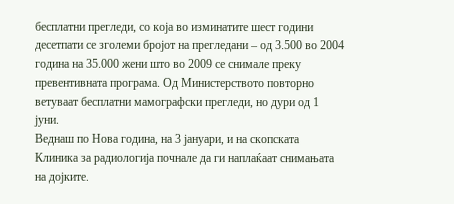бесплатни прегледи, со која во изминатите шест години десетпати се зголеми бројот на прегледани – од 3.500 во 2004 година на 35.000 жени што во 2009 се снимале преку превентивната програма. Од Министерството повторно ветуваат бесплатни мамографски прегледи, но дури од 1 јуни.
Веднаш по Нова година, на 3 јануари, и на скопската Клиника за радиологија почнале да ги наплаќаат снимањата на дојките.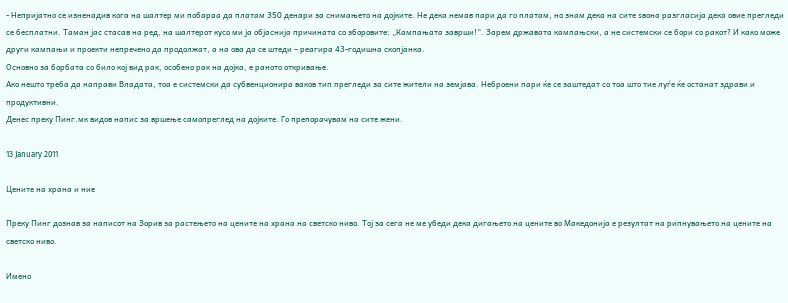- Непријатно се изненадив кога на шалтер ми побараа да платам 350 денари за снимањето на дојките. Не дека немав пари да го платам, но знам дека на сите ѕвона разгласија дека овие прегледи се бесплатни. Таман јас стасав на ред, на шалтерот кусо ми ја објаснија причината со зборовите: „Кампањата заврши!“. Зарем државата кампањски, а не системски се бори со ракот? И како може други кампањи и проекти непречено да продолжат, а на ова да се штеди – реагира 43-годишна скопјанка.
Основно за борбата со било кој вид рак, особено рак на дојка, е раното откривање.
Ако нешто треба да направи Владата, тоа е системски да субвенционира ваков тип прегледи за сите жители на земјава. Неброени пари ќе се заштедат со тоа што тие луѓе ќе останат здрави и продуктивни.
Денес преку Пинг.мк видов напис за вршење самопреглед на дојките. Го препорачувам на сите жени.

13 January 2011

Цените на храна и ние

Преку Пинг дознав за написот на Зорив за растењето на цените на храна на светско ниво. Тој за сега не ме убеди дека дигањето на цените во Македонија е резултат на рипнувањето на цените на светско ниво.

Имено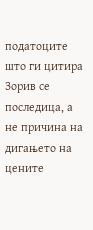податоците што ги цитира Зорив се последица, а не причина на дигањето на цените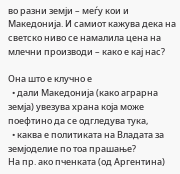во разни земји – меѓу кои и Македонија. И самиот кажува дека на светско ниво се намалила цена на млечни производи – како е кај нас?

Она што е клучно е
  • дали Македонија (како аграрна земја) увезува храна која може поефтино да се одгледува тука,
  • каква е политиката на Владата за земјоделие по тоа прашање?
На пр. ако пченката (од Аргентина)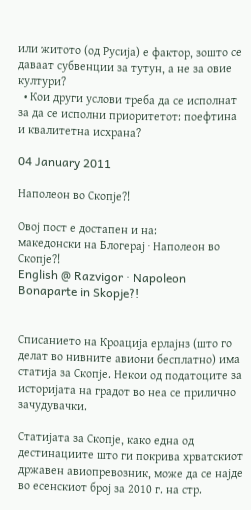или житото (од Русија) е фактор, зошто се даваат субвенции за тутун, а не за овие култури?
  • Кои други услови треба да се исполнат за да се исполни приоритетот: поефтина и квалитетна исхрана?

04 January 2011

Наполеон во Скопје?!

Овој пост е достапен и на:
македонски на Блогерај · Наполеон во Скопје?!
English @ Razvigor · Napoleon Bonaparte in Skopje?!


Списанието на Кроација ерлајнз (што го делат во нивните авиони бесплатно) има статија за Скопје. Некои од податоците за историјата на градот во неа се прилично зачудувачки.

Статијата за Скопје, како една од дестинациите што ги покрива хрватскиот државен авиопревозник, може да се најде во есенскиот број за 2010 г. на стр.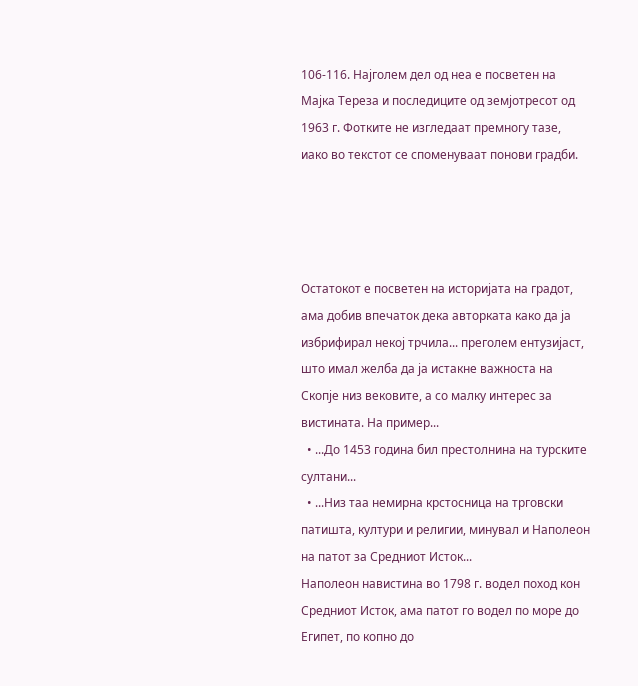106-116. Најголем дел од неа е посветен на Мајка Тереза и последиците од земјотресот од 1963 г. Фотките не изгледаат премногу тазе, иако во текстот се споменуваат понови градби.




Остатокот е посветен на историјата на градот, ама добив впечаток дека авторката како да ја избрифирал некој трчила... преголем ентузијаст, што имал желба да ја истакне важноста на Скопје низ вековите, а со малку интерес за вистината. На пример...
  • ...До 1453 година бил престолнина на турските султани...
  • ...Низ таа немирна крстосница на трговски патишта, култури и религии, минувал и Наполеон на патот за Средниот Исток...
Наполеон навистина во 1798 г. водел поход кон Средниот Исток, ама патот го водел по море до Египет, по копно до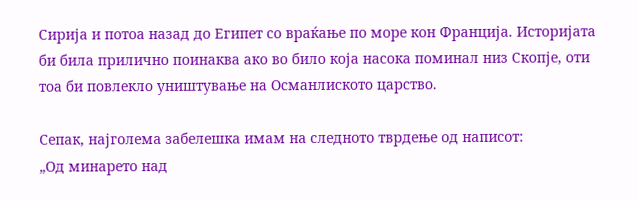Сирија и потоа назад до Египет со враќање по море кон Франција. Историјата би била прилично поинаква ако во било која насока поминал низ Скопје, оти тоа би повлекло уништување на Османлиското царство.

Сепак, најголема забелешка имам на следното тврдење од написот:
„Од минарето над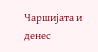Чаршијата и денес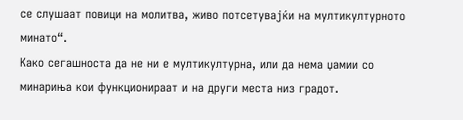се слушаат повици на молитва, живо потсетувајќи на мултикултурното минато“.
Како сегашноста да не ни е мултикултурна, или да нема џамии со минариња кои функционираат и на други места низ градот.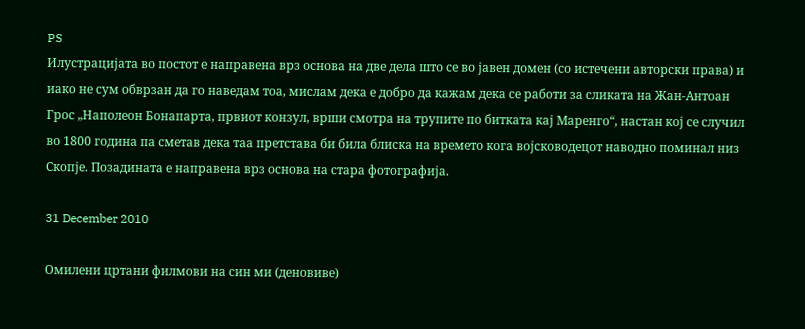PS
Илустрацијата во постот е направена врз основа на две дела што се во јавен домен (со истечени авторски права) и иако не сум обврзан да го наведам тоа, мислам дека е добро да кажам дека се работи за сликата на Жан-Антоан Грос „Наполеон Бонапарта, првиот конзул, врши смотра на трупите по битката кај Маренго“, настан кој се случил во 1800 година па сметав дека таа претстава би била блиска на времето кога војсководецот наводно поминал низ Скопје. Позадината е направена врз основа на стара фотографија.

31 December 2010

Омилени цртани филмови на син ми (деновиве)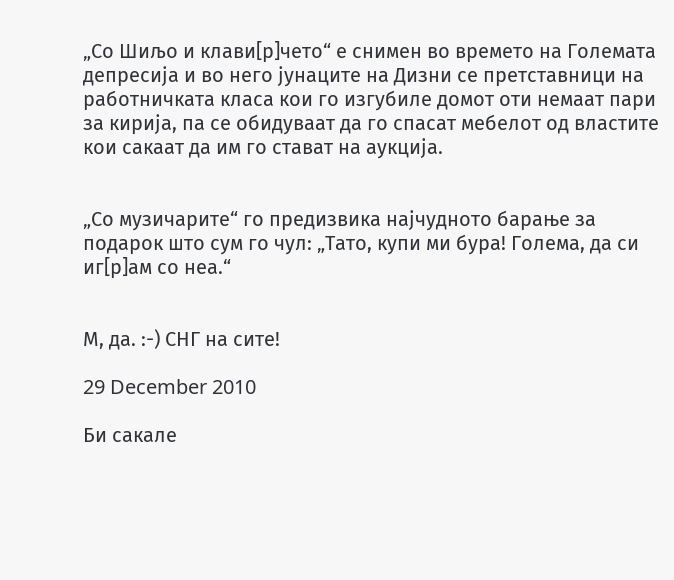„Со Шиљо и клави[р]чето“ е снимен во времето на Големата депресија и во него јунаците на Дизни се претставници на работничката класа кои го изгубиле домот оти немаат пари за кирија, па се обидуваат да го спасат мебелот од властите кои сакаат да им го стават на аукција.


„Со музичарите“ го предизвика најчудното барање за подарок што сум го чул: „Тато, купи ми бура! Голема, да си иг[р]ам со неа.“


М, да. :-) СНГ на сите!

29 December 2010

Би сакале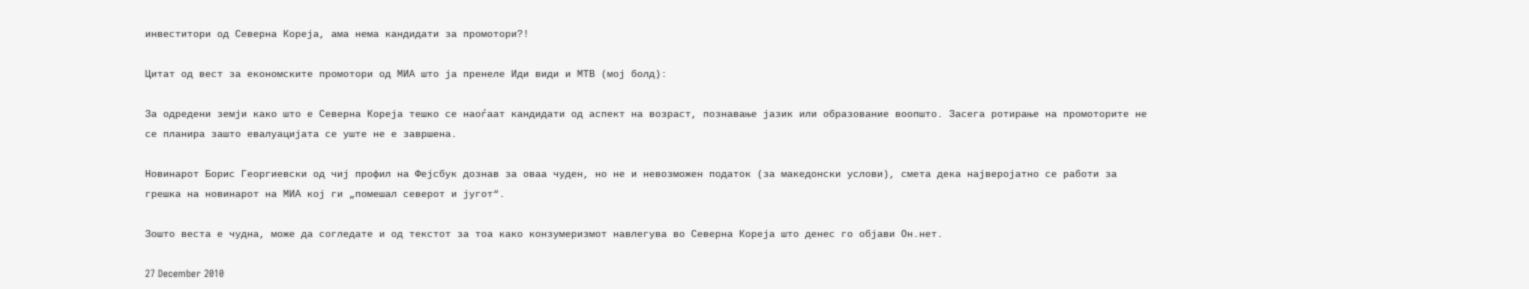инвеститори од Северна Кореја, ама нема кандидати за промотори?!

Цитат од вест за економските промотори од МИА што ја пренеле Иди види и МТВ (мој болд):

За одредени земји како што е Северна Кореја тешко се наоѓаат кандидати од аспект на возраст, познавање јазик или образование воопшто. Засега ротирање на промоторите не се планира зашто евалуацијата се уште не е завршена.

Новинарот Борис Георгиевски од чиј профил на Фејсбук дознав за оваа чуден, но не и невозможен податок (за македонски услови), смета дека најверојатно се работи за грешка на новинарот на МИА кој ги „помешал северот и југот“.

Зошто веста е чудна, може да согледате и од текстот за тоа како конзумеризмот навлегува во Северна Кореја што денес го објави Он.нет.

27 December 2010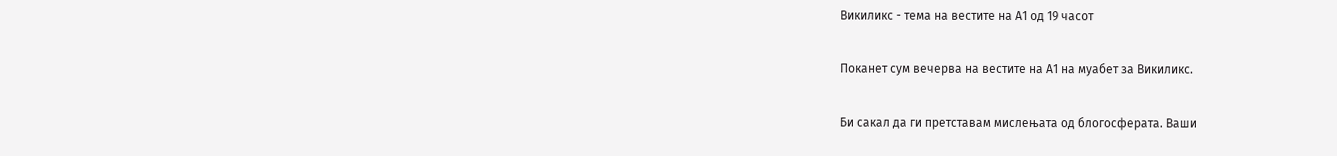Викиликс - тема на вестите на А1 од 19 часот

Поканет сум вечерва на вестите на А1 на муабет за Викиликс.

Би сакал да ги претставам мислењата од блогосферата. Ваши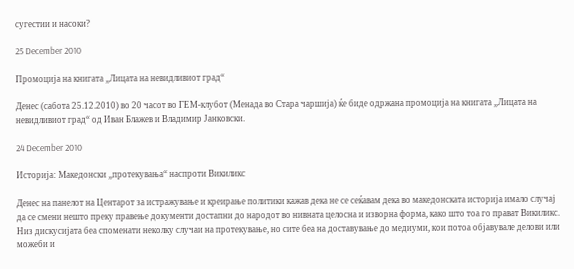сугестии и насоки?

25 December 2010

Промоција на книгата „Лицата на невидливиот град“

Денес (сабота 25.12.2010) во 20 часот во ГЕМ-клубот (Менада во Стара чаршија) ќе биде одржана промоција на книгата „Лицата на невидливиот град“ од Иван Блажев и Владимир Јанковски.

24 December 2010

Историја: Македонски „протекувања“ наспроти Викиликс

Денес на панелот на Центарот за истражување и креирање политики кажав дека не се сеќавам дека во македонската историја имало случај да се смени нешто преку правење документи достапни до народот во нивната целосна и изворна форма, како што тоа го прават Викиликс. Низ дискусијата беа споменати неколку случаи на протекување, но сите беа на доставување до медиуми, кои потоа објавувале делови или можеби и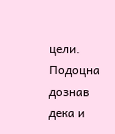цели. Подоцна дознав дека и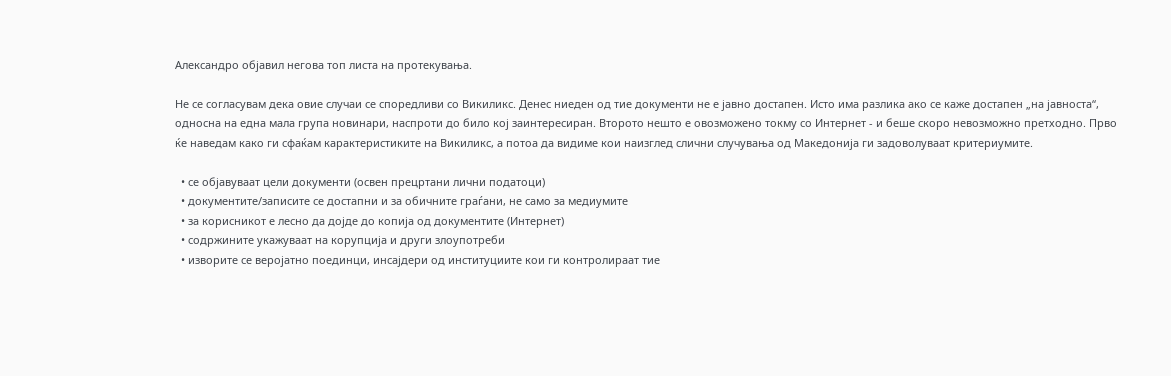Александро објавил негова топ листа на протекувања.

Не се согласувам дека овие случаи се споредливи со Викиликс. Денес ниеден од тие документи не е јавно достапен. Исто има разлика ако се каже достапен „на јавноста“, односна на една мала група новинари, наспроти до било кој заинтересиран. Второто нешто е овозможено токму со Интернет - и беше скоро невозможно претходно. Прво ќе наведам како ги сфаќам карактеристиките на Викиликс, а потоа да видиме кои наизглед слични случувања од Македонија ги задоволуваат критериумите.

  • се објавуваат цели документи (освен прецртани лични податоци)
  • документите/записите се достапни и за обичните граѓани, не само за медиумите
  • за корисникот е лесно да дојде до копија од документите (Интернет)
  • содржините укажуваат на корупција и други злоупотреби
  • изворите се веројатно поединци, инсајдери од институциите кои ги контролираат тие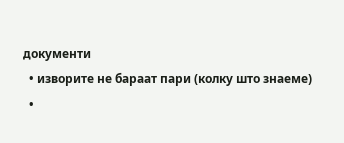документи
  • изворите не бараат пари (колку што знаеме)
  •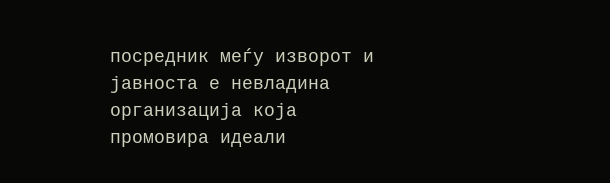посредник меѓу изворот и јавноста е невладина организација која промовира идеали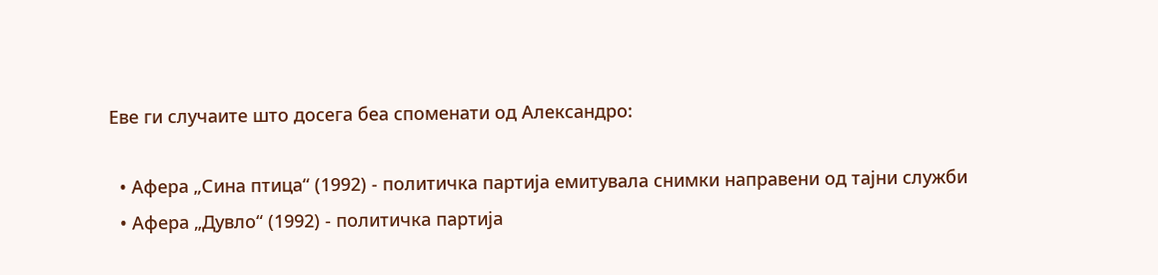Еве ги случаите што досега беа споменати од Александро:

  • Афера „Сина птица“ (1992) - политичка партија емитувала снимки направени од тајни служби
  • Афера „Дувло“ (1992) - политичка партија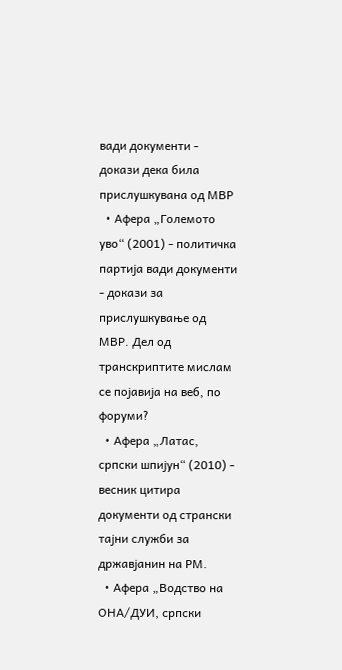вади документи - докази дека била прислушкувана од МВР
  • Афера „Големото уво“ (2001) - политичка партија вади документи - докази за прислушкување од МВР. Дел од транскриптите мислам се појавија на веб, по форуми?
  • Афера „Латас, српски шпијун“ (2010) - весник цитира документи од странски тајни служби за државјанин на РМ.
  • Афера „Водство на ОНА/ДУИ, српски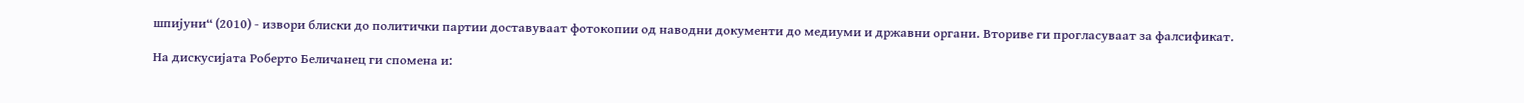шпијуни“ (2010) - извори блиски до политички партии доставуваат фотокопии од наводни документи до медиуми и државни органи. Вториве ги прогласуваат за фалсификат.

На дискусијата Роберто Беличанец ги спомена и: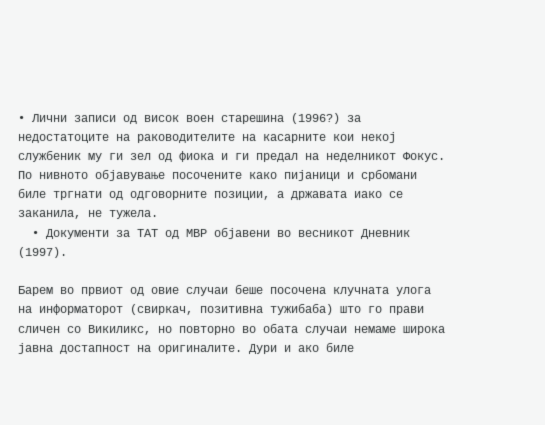• Лични записи од висок воен старешина (1996?) за недостатоците на раководителите на касарните кои некој службеник му ги зел од фиока и ги предал на неделникот Фокус. По нивното објавување посочените како пијаници и србомани биле тргнати од одговорните позиции, а државата иако се заканила, не тужела.
  • Документи за ТАТ од МВР објавени во весникот Дневник (1997).

Барем во првиот од овие случаи беше посочена клучната улога на информаторот (свиркач, позитивна тужибаба) што го прави сличен со Викиликс, но повторно во обата случаи немаме широка јавна достапност на оригиналите. Дури и ако биле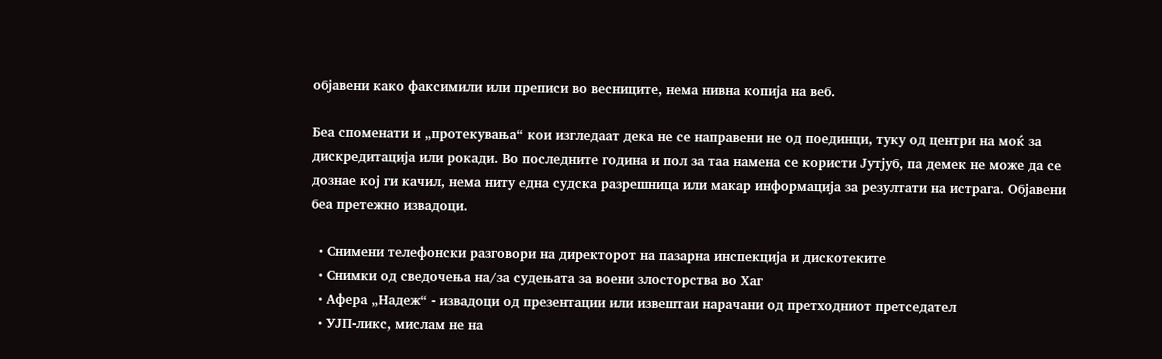објавени како факсимили или преписи во весниците, нема нивна копија на веб.

Беа споменати и „протекувања“ кои изгледаат дека не се направени не од поединци, туку од центри на моќ за дискредитација или рокади. Во последните година и пол за таа намена се користи Јутјуб, па демек не може да се дознае кој ги качил, нема ниту една судска разрешница или макар информација за резултати на истрага. Објавени беа претежно извадоци.

  • Снимени телефонски разговори на директорот на пазарна инспекција и дискотеките
  • Снимки од сведочења на/за судењата за воени злосторства во Хаг
  • Афера „Надеж“ - извадоци од презентации или извештаи нарачани од претходниот претседател
  • УЈП-ликс, мислам не на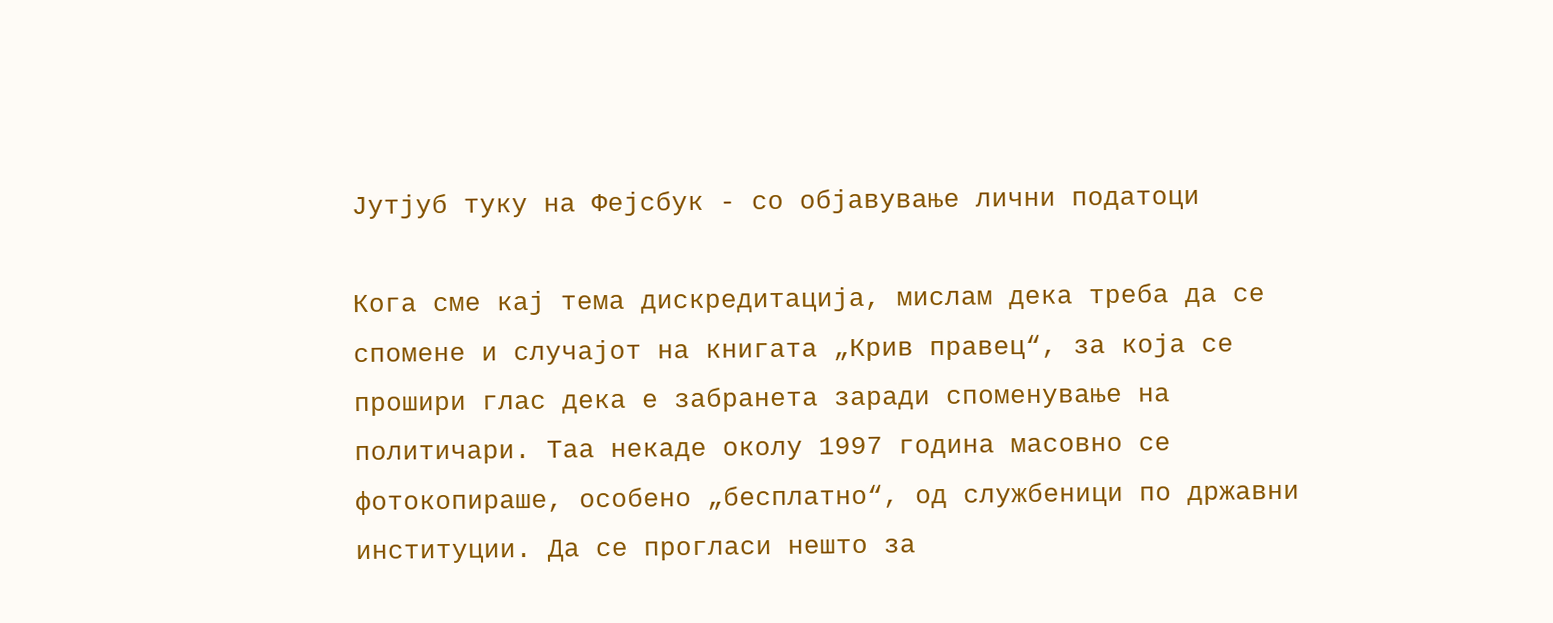Јутјуб туку на Фејсбук - со објавување лични податоци

Кога сме кај тема дискредитација, мислам дека треба да се спомене и случајот на книгата „Крив правец“, за која се прошири глас дека е забранета заради споменување на политичари. Таа некаде околу 1997 година масовно се фотокопираше, особено „бесплатно“, од службеници по државни институции. Да се прогласи нешто за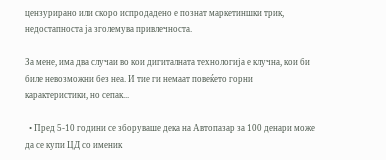цензурирано или скоро испродадено е познат маркетиншки трик, недостапноста ја зголемува привлечноста.

За мене, има два случаи во кои дигиталната технологија е клучна, кои би биле невозможни без неа. И тие ги немаат повеќето горни карактеристики, но сепак...

  • Пред 5-10 години се зборуваше дека на Автопазар за 100 денари може да се купи ЦД со именик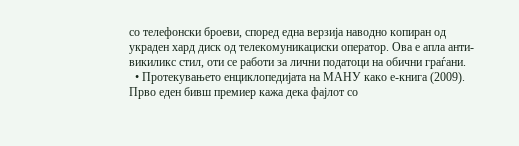со телефонски броеви, според една верзија наводно копиран од украден хард диск од телекомуникациски оператор. Ова е апла анти-викиликс стил, оти се работи за лични податоци на обични граѓани.
  • Протекувањето енциклопедијата на МАНУ како е-книга (2009). Прво еден бивш премиер кажа дека фајлот со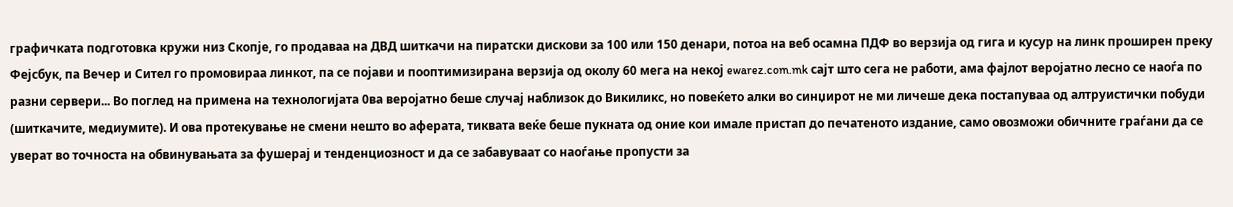графичката подготовка кружи низ Скопје, го продаваа на ДВД шиткачи на пиратски дискови за 100 или 150 денари, потоа на веб осамна ПДФ во верзија од гига и кусур на линк проширен преку Фејсбук, па Вечер и Сител го промовираа линкот, па се појави и пооптимизирана верзија од околу 60 мега на некој ewarez.com.mk сајт што сега не работи, ама фајлот веројатно лесно се наоѓа по разни сервери... Во поглед на примена на технологијата 0ва веројатно беше случај наблизок до Викиликс, но повеќето алки во синџирот не ми личеше дека постапуваа од алтруистички побуди (шиткачите, медиумите). И ова протекување не смени нешто во аферата, тиквата веќе беше пукната од оние кои имале пристап до печатеното издание, само овозможи обичните граѓани да се уверат во точноста на обвинувањата за фушерај и тенденциозност и да се забавуваат со наоѓање пропусти за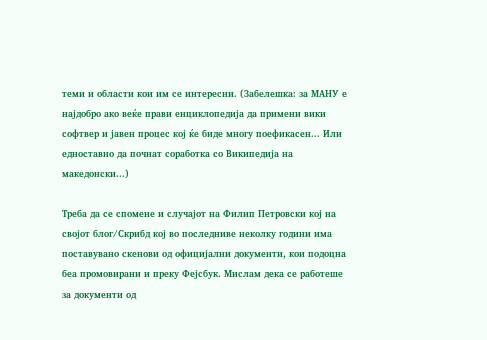теми и области кои им се интересни. (Забелешка: за МАНУ е најдобро ако веќе прави енциклопедија да примени вики софтвер и јавен процес кој ќе биде многу поефикасен... Или едноставно да почнат соработка со Википедија на македонски...)

Треба да се спомене и случајот на Филип Петровски кој на својот блог/Скрибд кој во последниве неколку години има поставувано скенови од официјални документи, кои подоцна беа промовирани и преку Фејсбук. Мислам дека се работеше за документи од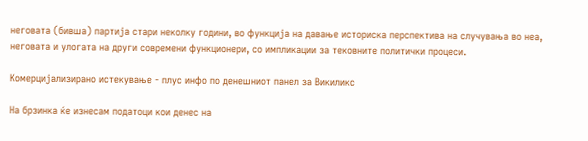неговата (бивша) партија стари неколку години, во функција на давање историска перспектива на случувања во неа, неговата и улогата на други современи функционери, со импликации за тековните политички процеси.

Комерцијализирано истекување - плус инфо по денешниот панел за Викиликс

На брзинка ќе изнесам податоци кои денес на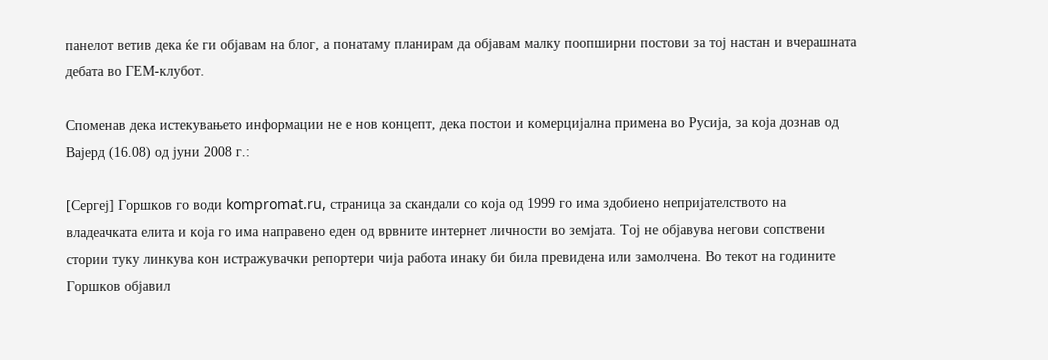панелот ветив дека ќе ги објавам на блог, а понатаму планирам да објавам малку поопширни постови за тој настан и вчерашната дебата во ГЕМ-клубот.

Споменав дека истекувањето информации не е нов концепт, дека постои и комерцијална примена во Русија, за која дознав од Вајерд (16.08) од јуни 2008 г.:

[Сергеј] Горшков го води kompromat.ru, страница за скандали со која од 1999 го има здобиено непријателството на владеачката елита и која го има направено еден од врвните интернет личности во земјата. Тој не објавува негови сопствени стории туку линкува кон истражувачки репортери чија работа инаку би била превидена или замолчена. Во текот на годините Горшков објавил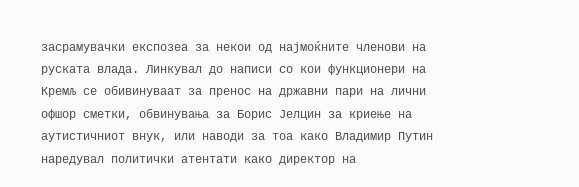засрамувачки експозеа за некои од најмоќните членови на руската влада. Линкувал до написи со кои функционери на Кремљ се обивинуваат за пренос на државни пари на лични офшор сметки, обвинувања за Борис Јелцин за криење на аутистичниот внук, или наводи за тоа како Владимир Путин наредувал политички атентати како директор на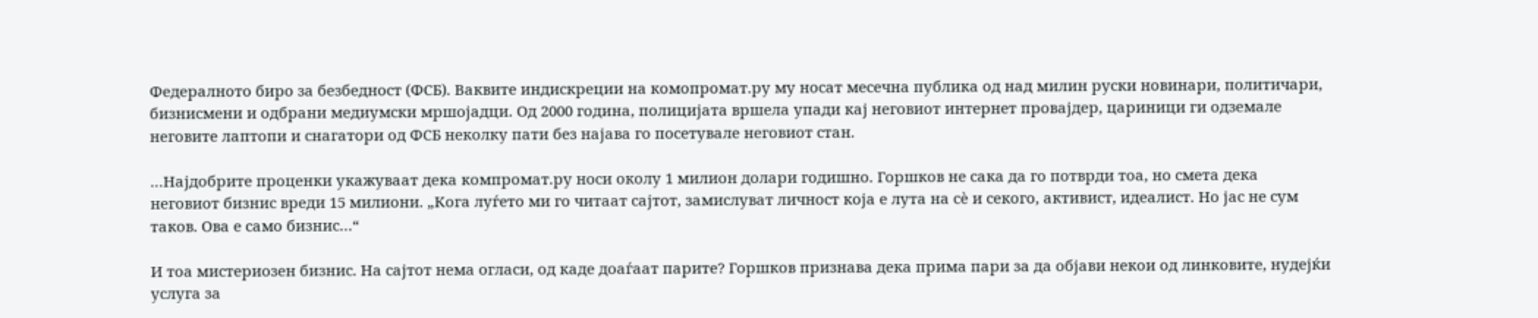Федералното биро за безбедност (ФСБ). Ваквите индискреции на комопромат.ру му носат месечна публика од над милин руски новинари, политичари, бизнисмени и одбрани медиумски мршојадци. Од 2000 година, полицијата вршела упади кај неговиот интернет провајдер, цариници ги одземале неговите лаптопи и снагатори од ФСБ неколку пати без најава го посетувале неговиот стан.

…Најдобрите проценки укажуваат дека компромат.ру носи околу 1 милион долари годишно. Горшков не сака да го потврди тоа, но смета дека неговиот бизнис вреди 15 милиони. „Кога луѓето ми го читаат сајтот, замислуват личност која е лута на сè и секого, активист, идеалист. Но јас не сум таков. Ова е само бизнис…“

И тоа мистериозен бизнис. На сајтот нема огласи, од каде доаѓаат парите? Горшков признава дека прима пари за да објави некои од линковите, нудејќи услуга за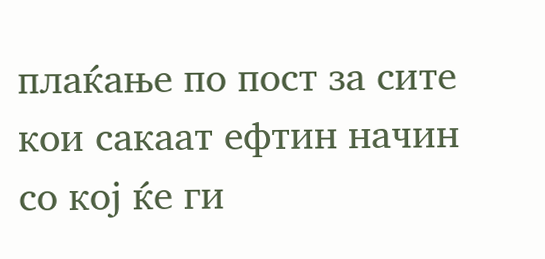плаќање по пост за сите кои сакаат ефтин начин со кој ќе ги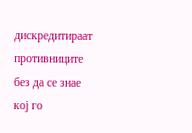дискредитираат противниците без да се знае кој го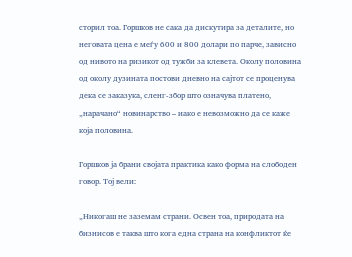сторил тоа. Горшков не сака да дискутира за деталите, но неговата цена е меѓу 600 и 800 долари по парче, зависно од нивото на ризикот од тужби за клевета. Околу половина од околу дузината постови дневно на сајтот се проценува дека се заказука, сленг-збор што означува платено, „нарачано“ новинарство – иако е невозможно да се каже која половина.

Горшков ја брани својата практика како форма на слободен говор. Тој вели:

„Никогаш не заземам страни. Освен тоа, природата на бизнисов е таква што кога една страна на конфликтот ќе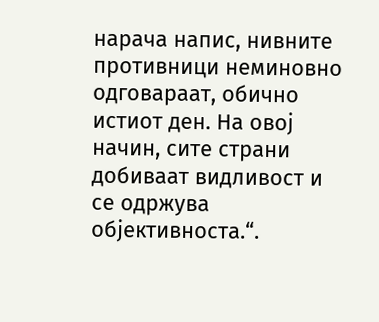нарача напис, нивните противници неминовно одговараат, обично истиот ден. На овој начин, сите страни добиваат видливост и се одржува објективноста.“.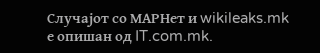Случајот со МАРНет и wikileaks.mk е опишан од IT.com.mk.